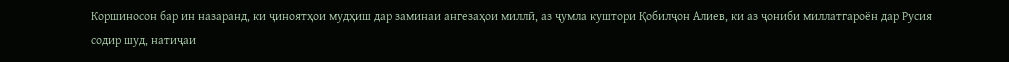Коршиносон бар ин назаранд, ки ҷиноятҳои мудҳиш дар заминаи ангезаҳои миллӣ, аз ҷумла куштори Қобилҷон Алиев, ки аз ҷониби миллатгароён дар Русия содир шуд, натиҷаи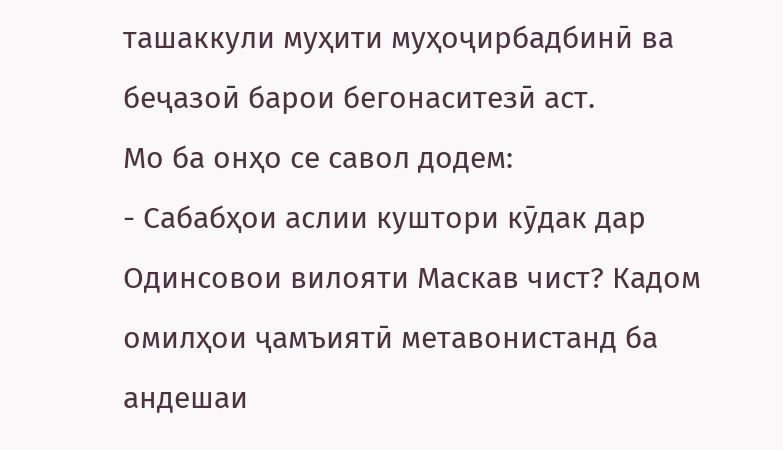ташаккули муҳити муҳоҷирбадбинӣ ва беҷазоӣ барои бегонаситезӣ аст.
Мо ба онҳо се савол додем:
- Сабабҳои аслии куштори кӯдак дар Одинсовои вилояти Маскав чист? Кадом омилҳои ҷамъиятӣ метавонистанд ба андешаи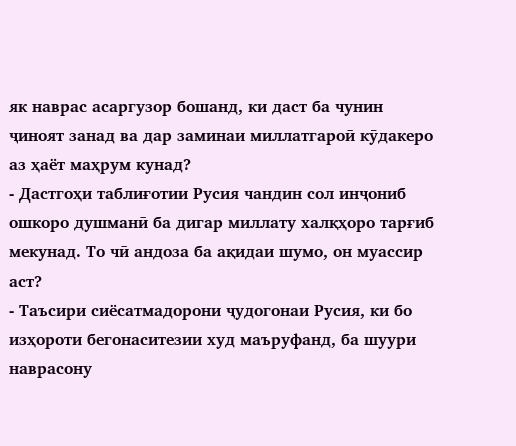як наврас асаргузор бошанд, ки даст ба чунин ҷиноят занад ва дар заминаи миллатгароӣ кӯдакеро аз ҳаёт маҳрум кунад?
- Дастгоҳи таблиғотии Русия чандин сол инҷониб ошкоро душманӣ ба дигар миллату халқҳоро тарғиб мекунад. То чӣ андоза ба ақидаи шумо, он муассир аст?
- Таъсири сиёсатмадорони ҷудогонаи Русия, ки бо изҳороти бегонаситезии худ маъруфанд, ба шуури наврасону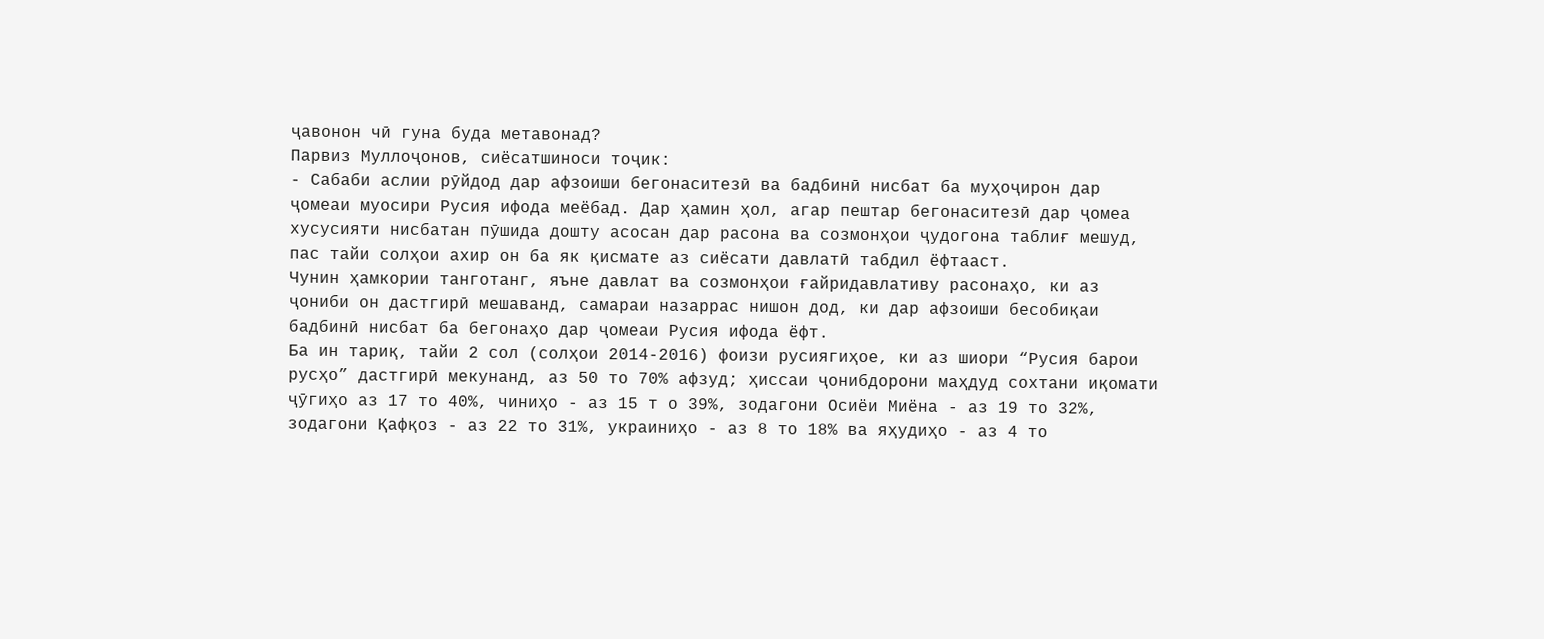ҷавонон чӣ гуна буда метавонад?
Парвиз Муллоҷонов, сиёсатшиноси тоҷик:
- Сабаби аслии рӯйдод дар афзоиши бегонаситезӣ ва бадбинӣ нисбат ба муҳоҷирон дар ҷомеаи муосири Русия ифода меёбад. Дар ҳамин ҳол, агар пештар бегонаситезӣ дар ҷомеа хусусияти нисбатан пӯшида дошту асосан дар расона ва созмонҳои ҷудогона таблиғ мешуд, пас тайи солҳои ахир он ба як қисмате аз сиёсати давлатӣ табдил ёфтааст.
Чунин ҳамкории танготанг, яъне давлат ва созмонҳои ғайридавлативу расонаҳо, ки аз ҷониби он дастгирӣ мешаванд, самараи назаррас нишон дод, ки дар афзоиши бесобиқаи бадбинӣ нисбат ба бегонаҳо дар ҷомеаи Русия ифода ёфт.
Ба ин тариқ, тайи 2 сол (солҳои 2014-2016) фоизи русиягиҳое, ки аз шиори “Русия барои русҳо” дастгирӣ мекунанд, аз 50 то 70% афзуд; ҳиссаи ҷонибдорони маҳдуд сохтани иқомати ҷӯгиҳо аз 17 то 40%, чиниҳо - аз 15 т о 39%, зодагони Осиёи Миёна - аз 19 то 32%, зодагони Қафқоз - аз 22 то 31%, украиниҳо - аз 8 то 18% ва яҳудиҳо - аз 4 то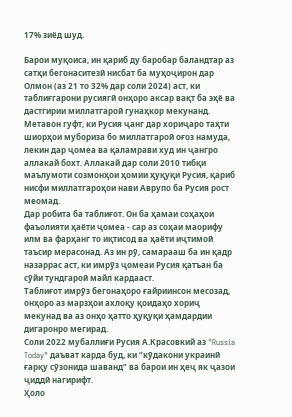17% зиёд шуд.

Барои муқоиса, ин қариб ду баробар баландтар аз сатҳи бегонаситезӣ нисбат ба муҳоҷирон дар Олмон (аз 21 то 32% дар соли 2024) аст, ки таблиғгарони русиягӣ онҳоро аксар вақт ба эҳё ва дастгирии миллатгароӣ гунаҳкор мекунанд.
Метавон гуфт, ки Русия ҷанг дар хориҷаро таҳти шиорҳои мубориза бо миллатгароӣ оғоз намуда, лекин дар ҷомеа ва қаламрави худ ин ҷангро аллакай бохт. Аллакай дар соли 2010 тибқи маълумоти созмонҳои ҳомии ҳуқуқи Русия, қариб нисфи миллатгароҳои нави Аврупо ба Русия рост меомад.
Дар робита ба таблиғот. Он ба ҳамаи соҳаҳои фаъолияти ҳаёти ҷомеа - сар аз соҳаи маорифу илм ва фарҳанг то иқтисод ва ҳаёти иҷтимоӣ таъсир мерасонад. Аз ин рӯ, самарааш ба ин қадр назаррас аст, ки имрӯз ҷомеаи Русия қатъан ба сӯйи тундгароӣ майл кардааст.
Таблиғот имрӯз бегонаҳоро ғайриинсон месозад, онҳоро аз марзҳои ахлоқу қоидаҳо хориҷ мекунад ва аз онҳо ҳатто ҳуқуқи ҳамдардии дигаронро мегирад.
Соли 2022 мубаллиғи Русия А.Красовкий аз "Russia Today" даъват карда буд, ки “кӯдакони украинӣ ғарқу сӯзонида шаванд” ва барои ин ҳеҷ як ҷазои ҷиддӣ нагирифт.
Ҳоло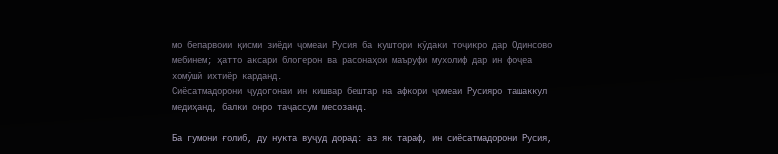мо бепарвоии қисми зиёди ҷомеаи Русия ба куштори кӯдаки тоҷикро дар Одинсово мебинем; ҳатто аксари блогерон ва расонаҳои маъруфи мухолиф дар ин фоҷеа хомӯшӣ ихтиёр карданд.
Сиёсатмадорони ҷудогонаи ин кишвар бештар на афкори ҷомеаи Русияро ташаккул медиҳанд, балки онро таҷассум месозанд.

Ба гумони ғолиб, ду нукта вуҷуд дорад: аз як тараф, ин сиёсатмадорони Русия,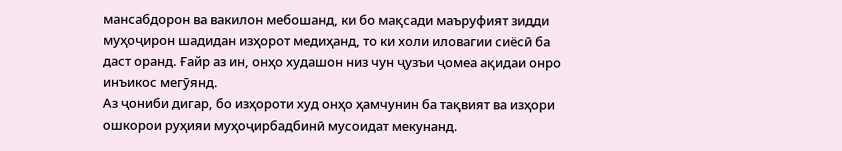мансабдорон ва вакилон мебошанд, ки бо мақсади маъруфият зидди муҳоҷирон шадидан изҳорот медиҳанд, то ки холи иловагии сиёсӣ ба даст оранд. Ғайр аз ин, онҳо худашон низ чун ҷузъи ҷомеа ақидаи онро инъикос мегӯянд.
Аз ҷониби дигар, бо изҳороти худ онҳо ҳамчунин ба тақвият ва изҳори ошкорои руҳияи муҳоҷирбадбинӣ мусоидат мекунанд.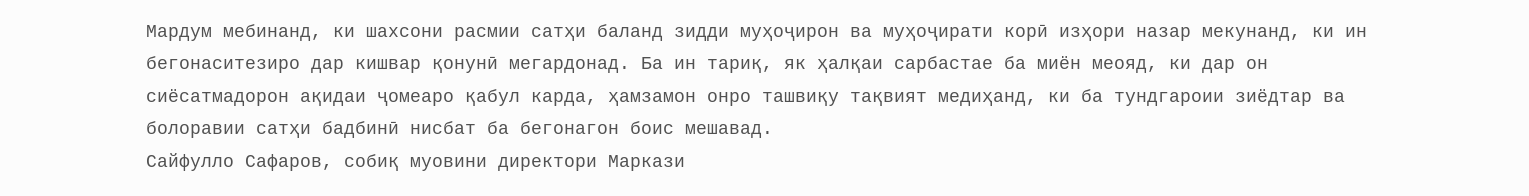Мардум мебинанд, ки шахсони расмии сатҳи баланд зидди муҳоҷирон ва муҳоҷирати корӣ изҳори назар мекунанд, ки ин бегонаситезиро дар кишвар қонунӣ мегардонад. Ба ин тариқ, як ҳалқаи сарбастае ба миён меояд, ки дар он сиёсатмадорон ақидаи ҷомеаро қабул карда, ҳамзамон онро ташвиқу тақвият медиҳанд, ки ба тундгароии зиёдтар ва болоравии сатҳи бадбинӣ нисбат ба бегонагон боис мешавад.
Сайфулло Сафаров, собиқ муовини директори Маркази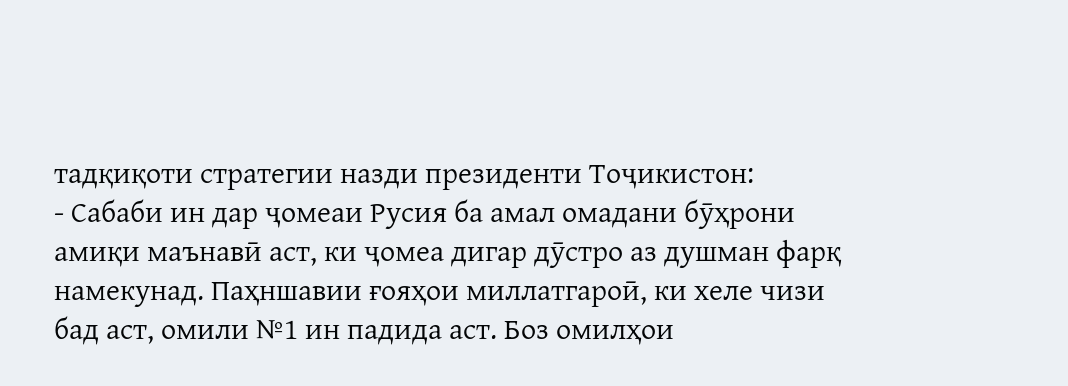тадқиқоти стратегии назди президенти Тоҷикистон:
- Сабаби ин дар ҷомеаи Русия ба амал омадани бӯҳрони амиқи маънавӣ аст, ки ҷомеа дигар дӯстро аз душман фарқ намекунад. Паҳншавии ғояҳои миллатгароӣ, ки хеле чизи бад аст, омили №1 ин падида аст. Боз омилҳои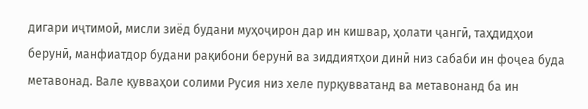дигари иҷтимоӣ, мисли зиёд будани муҳоҷирон дар ин кишвар, ҳолати ҷангӣ, таҳдидҳои берунӣ, манфиатдор будани рақибони берунӣ ва зиддиятҳои динӣ низ сабаби ин фоҷеа буда метавонад. Вале қувваҳои солими Русия низ хеле пурқувватанд ва метавонанд ба ин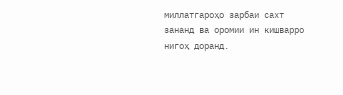миллатгароҳо зарбаи сахт зананд ва оромии ин кишварро нигоҳ доранд.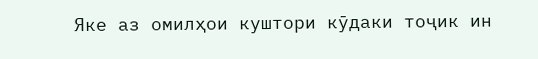Яке аз омилҳои куштори кӯдаки тоҷик ин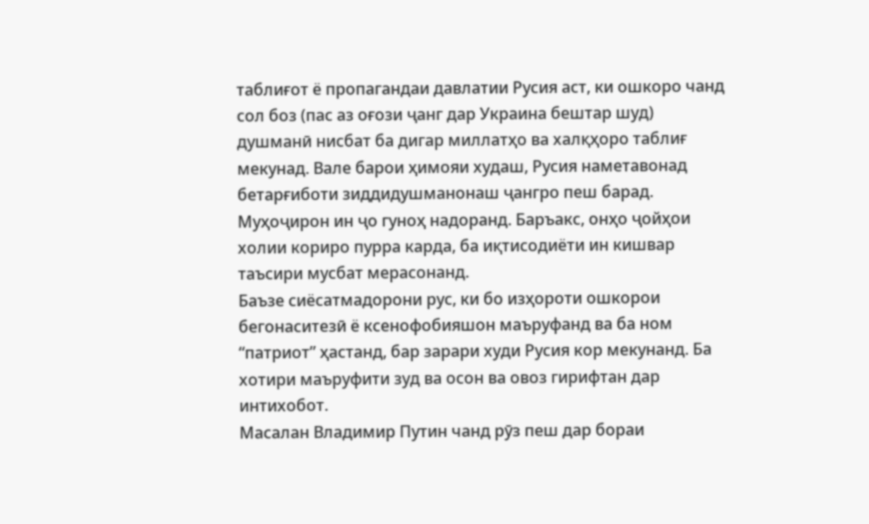таблиғот ё пропагандаи давлатии Русия аст, ки ошкоро чанд сол боз (пас аз оғози ҷанг дар Украина бештар шуд) душманӣ нисбат ба дигар миллатҳо ва халқҳоро таблиғ мекунад. Вале барои ҳимояи худаш, Русия наметавонад бетарғиботи зиддидушманонаш ҷангро пеш барад. Муҳоҷирон ин ҷо гуноҳ надоранд. Баръакс, онҳо ҷойҳои холии кориро пурра карда, ба иқтисодиёти ин кишвар таъсири мусбат мерасонанд.
Баъзе сиёсатмадорони рус, ки бо изҳороти ошкорои бегонаситезӣ ё ксенофобияшон маъруфанд ва ба ном “патриот” ҳастанд, бар зарари худи Русия кор мекунанд. Ба хотири маъруфити зуд ва осон ва овоз гирифтан дар интихобот.
Масалан Владимир Путин чанд рӯз пеш дар бораи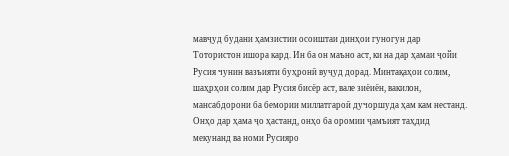мавҷуд будани ҳамзистии осоиштаи динҳои гуногун дар Тотористон ишора кард. Ин ба он маъно аст, ки на дар ҳамаи ҷойи Русия чунин вазъияти буҳронӣ вуҷуд дорад. Минтақаҳои солим, шаҳрҳои солим дар Русия бисёр аст, вале зиёиён, вакилон, мансабдорони ба бемории миллатгароӣ дучоршуда ҳам кам нестанд. Онҳо дар ҳама ҷо ҳастанд, онҳо ба оромии ҷамъият таҳдид мекунанд ва номи Русияро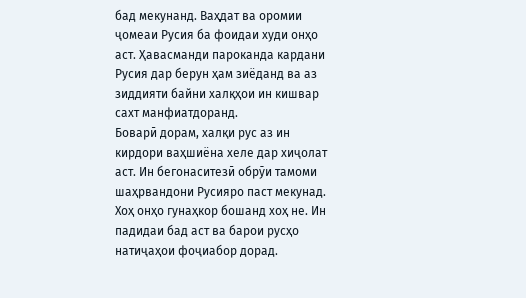бад мекунанд. Ваҳдат ва оромии ҷомеаи Русия ба фоидаи худи онҳо аст. Ҳавасманди пароканда кардани Русия дар берун ҳам зиёданд ва аз зиддияти байни халқҳои ин кишвар сахт манфиатдоранд.
Боварӣ дорам, халқи рус аз ин кирдори ваҳшиёна хеле дар хиҷолат аст. Ин бегонаситезӣ обрӯи тамоми шаҳрвандони Русияро паст мекунад. Хоҳ онҳо гунаҳкор бошанд хоҳ не. Ин падидаи бад аст ва барои русҳо натиҷаҳои фоҷиабор дорад.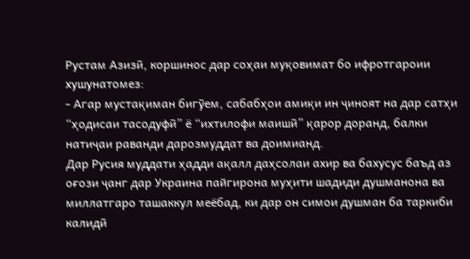Рустам Азизӣ, коршинос дар соҳаи муқовимат бо ифротгароии хушунатомез:
- Агар мустақиман бигӯем, сабабҳои амиқи ин ҷиноят на дар сатҳи “ҳодисаи тасодуфӣ” ё “ихтилофи маишӣ” қарор доранд, балки натиҷаи раванди дарозмуддат ва доимианд.
Дар Русия муддати ҳадди ақалл даҳсолаи ахир ва бахусус баъд аз оғози ҷанг дар Украина пайгирона муҳити шадиди душманона ва миллатгаро ташаккул меёбад, ки дар он симои душман ба таркиби калидӣ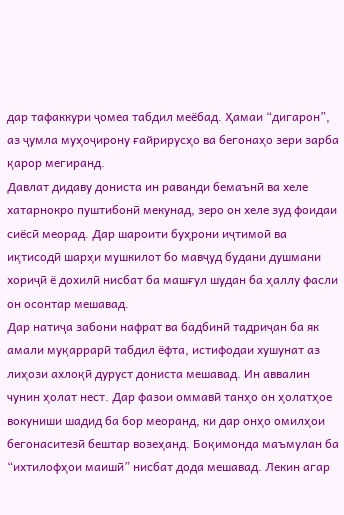дар тафаккури ҷомеа табдил меёбад. Ҳамаи “дигарон”, аз ҷумла муҳоҷирону ғайрирусҳо ва бегонаҳо зери зарба қарор мегиранд.
Давлат дидаву дониста ин раванди бемаънӣ ва хеле хатарнокро пуштибонӣ мекунад, зеро он хеле зуд фоидаи сиёсӣ меорад. Дар шароити буҳрони иҷтимоӣ ва иқтисодӣ шарҳи мушкилот бо мавҷуд будани душмани хориҷӣ ё дохилӣ нисбат ба машғул шудан ба ҳаллу фасли он осонтар мешавад.
Дар натиҷа забони нафрат ва бадбинӣ тадриҷан ба як амали муқаррарӣ табдил ёфта, истифодаи хушунат аз лиҳози ахлоқӣ дуруст дониста мешавад. Ин аввалин чунин ҳолат нест. Дар фазои оммавӣ танҳо он ҳолатҳое вокуниши шадид ба бор меоранд, ки дар онҳо омилҳои бегонаситезӣ бештар возеҳанд. Боқимонда маъмулан ба “ихтилофҳои маишӣ” нисбат дода мешавад. Лекин агар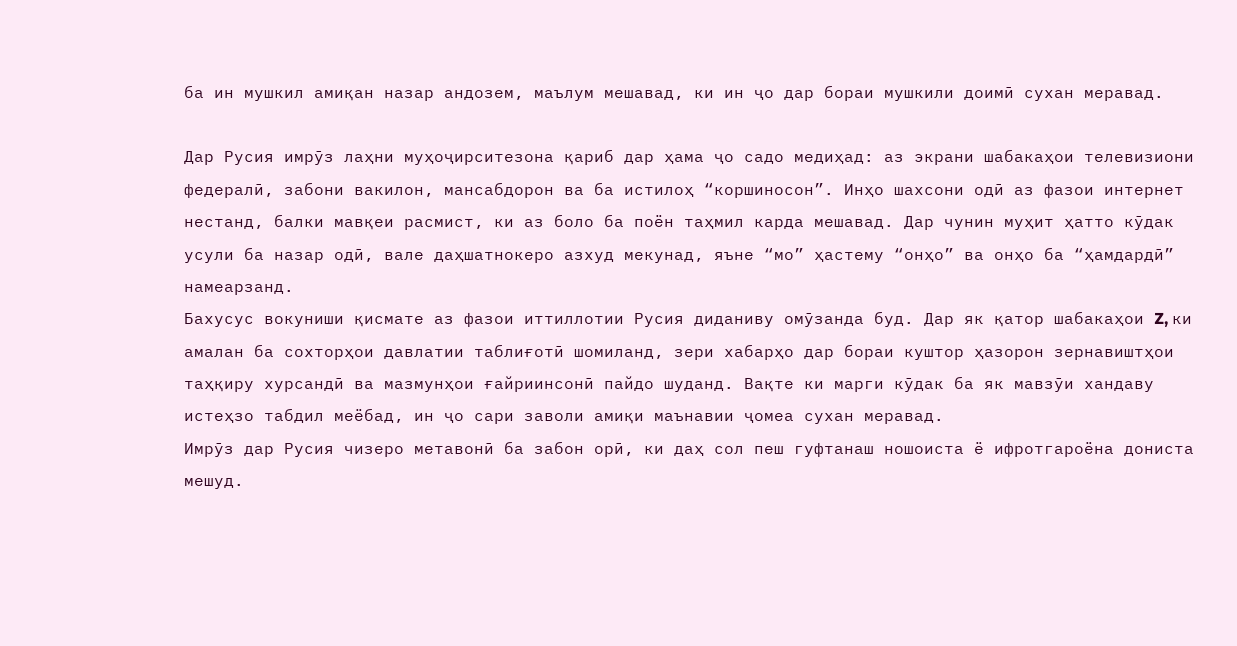ба ин мушкил амиқан назар андозем, маълум мешавад, ки ин ҷо дар бораи мушкили доимӣ сухан меравад.

Дар Русия имрӯз лаҳни муҳоҷирситезона қариб дар ҳама ҷо садо медиҳад: аз экрани шабакаҳои телевизиони федералӣ, забони вакилон, мансабдорон ва ба истилоҳ “коршиносон”. Инҳо шахсони одӣ аз фазои интернет нестанд, балки мавқеи расмист, ки аз боло ба поён таҳмил карда мешавад. Дар чунин муҳит ҳатто кӯдак усули ба назар одӣ, вале даҳшатнокеро азхуд мекунад, яъне “мо” ҳастему “онҳо” ва онҳо ба “ҳамдардӣ” намеарзанд.
Бахусус вокуниши қисмате аз фазои иттиллотии Русия диданиву омӯзанда буд. Дар як қатор шабакаҳои Z, ки амалан ба сохторҳои давлатии таблиғотӣ шомиланд, зери хабарҳо дар бораи куштор ҳазорон зернавиштҳои таҳқиру хурсандӣ ва мазмунҳои ғайриинсонӣ пайдо шуданд. Вақте ки марги кӯдак ба як мавзӯи хандаву истеҳзо табдил меёбад, ин ҷо сари заволи амиқи маънавии ҷомеа сухан меравад.
Имрӯз дар Русия чизеро метавонӣ ба забон орӣ, ки даҳ сол пеш гуфтанаш ношоиста ё ифротгароёна дониста мешуд.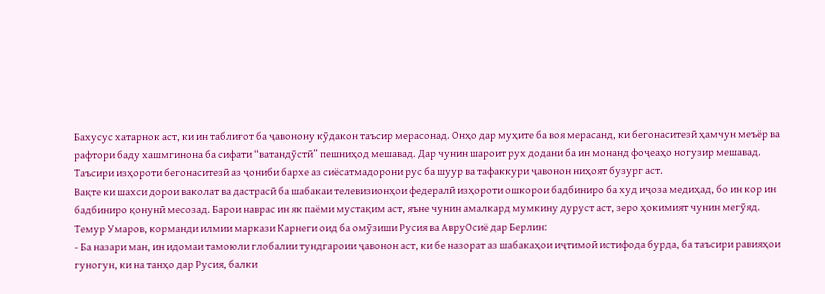Бахусус хатарнок аст, ки ин таблиғот ба ҷавонону кӯдакон таъсир мерасонад. Онҳо дар муҳите ба воя мерасанд, ки бегонаситезӣ ҳамчун меъёр ва рафтори баду хашмгинона ба сифати “ватандӯстӣ” пешниҳод мешавад. Дар чунин шароит рух додани ба ин монанд фоҷеаҳо ногузир мешавад. Таъсири изҳороти бегонаситезӣ аз ҷониби бархе аз сиёсатмадорони рус ба шуур ва тафаккури ҷавонон ниҳоят бузург аст.
Вақте ки шахси дорои ваколат ва дастрасӣ ба шабакаи телевизионҳои федералӣ изҳороти ошкорои бадбиниро ба худ иҷоза медиҳад, бо ин кор ин бадбиниро қонунӣ месозад. Барои наврас ин як паёми мустақим аст, яъне чунин амалкард мумкину дуруст аст, зеро ҳокимият чунин мегӯяд.
Темур Умаров, корманди илмии маркази Карнеги оид ба омӯзиши Русия ва АвруОсиё дар Берлин:
- Ба назари ман, ин идомаи тамоюли глобалии тундгароии ҷавонон аст, ки бе назорат аз шабакаҳои иҷтимоӣ истифода бурда, ба таъсири равияҳои гуногун, ки на танҳо дар Русия, балки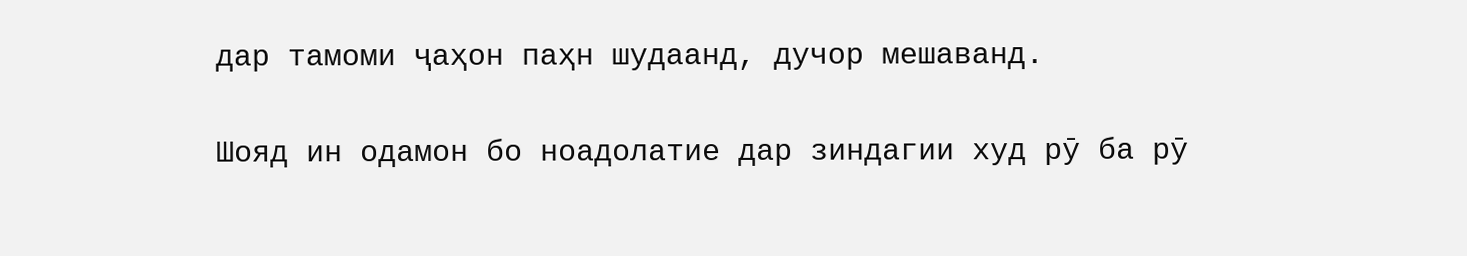дар тамоми ҷаҳон паҳн шудаанд, дучор мешаванд.

Шояд ин одамон бо ноадолатие дар зиндагии худ рӯ ба рӯ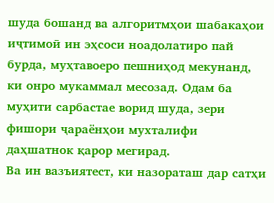шуда бошанд ва алгоритмҳои шабакаҳои иҷтимоӣ ин эҳсоси ноадолатиро пай бурда, муҳтавоеро пешниҳод мекунанд, ки онро мукаммал месозад. Одам ба муҳити сарбастае ворид шуда, зери фишори ҷараёнҳои мухталифи даҳшатнок қарор мегирад.
Ва ин вазъиятест, ки назораташ дар сатҳи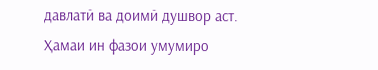давлатӣ ва доимӣ душвор аст.
Ҳамаи ин фазои умумиро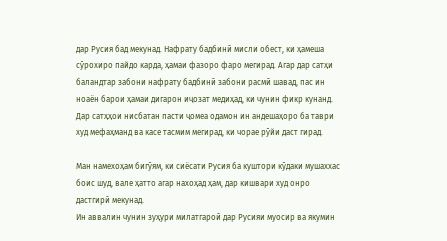дар Русия бад мекунад. Нафрату бадбинӣ мисли обест, ки ҳамеша сӯрохиро пайдо карда, ҳамаи фазоро фаро мегирад. Агар дар сатҳи баландтар забони нафрату бадбинӣ забони расмӣ шавад, пас ин ноаён барои ҳамаи дигарон иҷозат медиҳад, ки чунин фикр кунанд.
Дар сатҳҳои нисбатан пасти ҷомеа одамон ин андешаҳоро ба таври худ мефаҳманд ва касе тасмим мегирад, ки чорае рӯйи даст гирад.

Ман намехоҳам бигӯям, ки сиёсати Русия ба куштори кӯдаки мушаххас боис шуд, вале ҳатто агар нахоҳад ҳам, дар кишвари худ онро дастгирӣ мекунад.
Ин аввалин чунин зуҳури милатгароӣ дар Русияи муосир ва якумин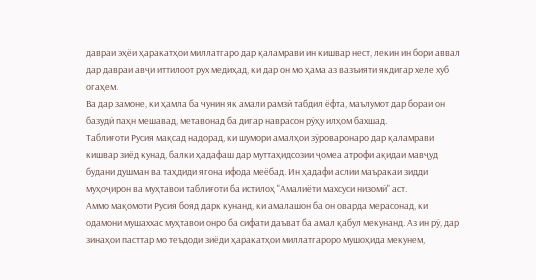давраи эҳёи ҳаракатҳои миллатгаро дар қаламрави ин кишвар нест, лекин ин бори аввал дар давраи авҷи иттилоот рух медиҳад, ки дар он мо ҳама аз вазъияти якдигар хеле хуб огаҳем.
Ва дар замоне, ки ҳамла ба чунин як амали рамзӣ табдил ёфта, маълумот дар бораи он базудӣ паҳн мешавад, метавонад ба дигар наврасон рӯҳу илҳом бахшад.
Таблиғоти Русия мақсад надорад, ки шумори амалҳои зӯроваронаро дар қаламрави кишвар зиёд кунад, балки ҳадафаш дар муттаҳидсозии ҷомеа атрофи ақидаи мавҷуд будани душман ва таҳдиди ягона ифода меёбад. Ин ҳадафи аслии маъракаи зидди муҳоҷирон ва муҳтавои таблиғоти ба истилоҳ "Амалиёти махсуси низомӣ" аст.
Аммо мақомоти Русия бояд дарк кунанд, ки амалашон ба он оварда мерасонад, ки одамони мушаххас муҳтавои онро ба сифати даъват ба амал қабул мекунанд. Аз ин рӯ, дар зинаҳои пасттар мо теъдоди зиёди ҳаракатҳои миллатгароро мушоҳида мекунем,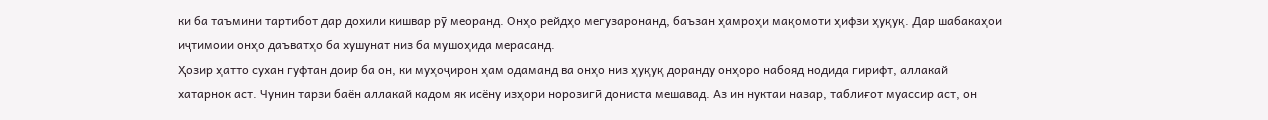ки ба таъмини тартибот дар дохили кишвар рӯ меоранд. Онҳо рейдҳо мегузаронанд, баъзан ҳамроҳи мақомоти ҳифзи ҳуқуқ. Дар шабакаҳои иҷтимоии онҳо даъватҳо ба хушунат низ ба мушоҳида мерасанд.
Ҳозир ҳатто сухан гуфтан доир ба он, ки муҳоҷирон ҳам одаманд ва онҳо низ ҳуқуқ доранду онҳоро набояд нодида гирифт, аллакай хатарнок аст. Чунин тарзи баён аллакай кадом як исёну изҳори норозигӣ дониста мешавад. Аз ин нуктаи назар, таблиғот муассир аст, он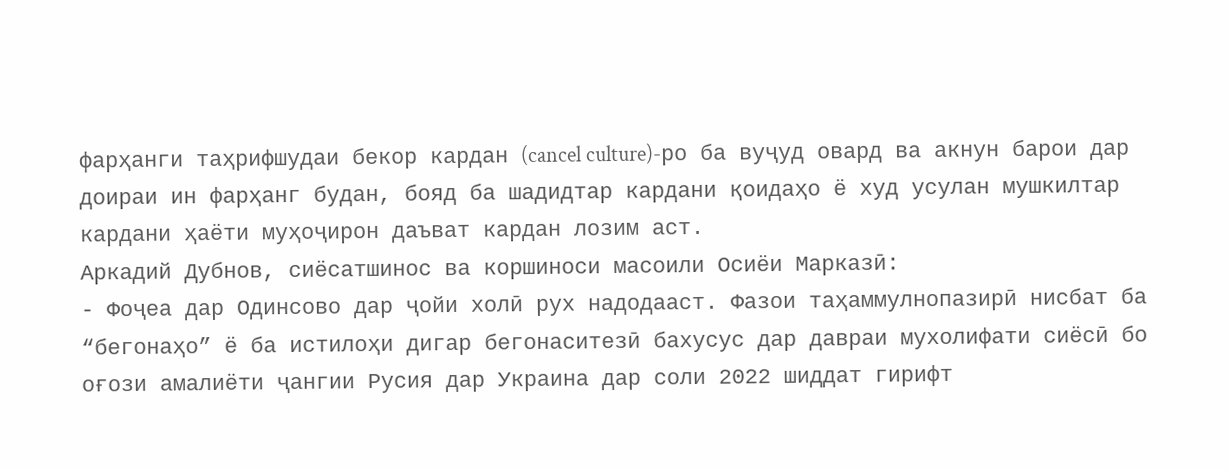фарҳанги таҳрифшудаи бекор кардан (cancel culture)-ро ба вуҷуд овард ва акнун барои дар доираи ин фарҳанг будан, бояд ба шадидтар кардани қоидаҳо ё худ усулан мушкилтар кардани ҳаёти муҳоҷирон даъват кардан лозим аст.
Аркадий Дубнов, сиёсатшинос ва коршиноси масоили Осиёи Марказӣ:
- Фоҷеа дар Одинсово дар ҷойи холӣ рух надодааст. Фазои таҳаммулнопазирӣ нисбат ба “бегонаҳо” ё ба истилоҳи дигар бегонаситезӣ бахусус дар давраи мухолифати сиёсӣ бо оғози амалиёти ҷангии Русия дар Украина дар соли 2022 шиддат гирифт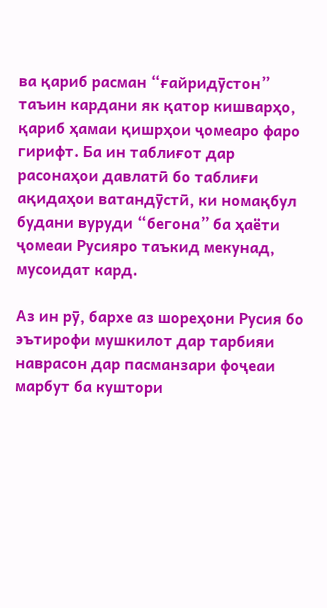ва қариб расман “ғайридӯстон” таъин кардани як қатор кишварҳо, қариб ҳамаи қишрҳои ҷомеаро фаро гирифт. Ба ин таблиғот дар расонаҳои давлатӣ бо таблиғи ақидаҳои ватандӯстӣ, ки номақбул будани вуруди “бегона” ба ҳаёти ҷомеаи Русияро таъкид мекунад, мусоидат кард.

Аз ин рӯ, бархе аз шореҳони Русия бо эътирофи мушкилот дар тарбияи наврасон дар пасманзари фоҷеаи марбут ба куштори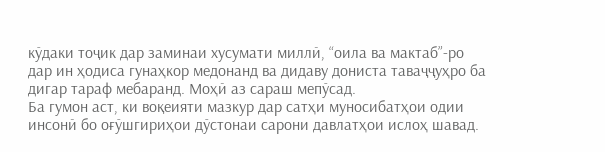кӯдаки тоҷик дар заминаи хусумати миллӣ, “оила ва мактаб”-ро дар ин ҳодиса гунаҳкор медонанд ва дидаву дониста таваҷҷуҳро ба дигар тараф мебаранд. Моҳӣ аз сараш мепӯсад.
Ба гумон аст, ки воқеияти мазкур дар сатҳи муносибатҳои одии инсонӣ бо оғӯшгириҳои дӯстонаи сарони давлатҳои ислоҳ шавад.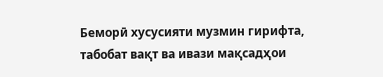Беморӣ хусусияти музмин гирифта, табобат вақт ва ивази мақсадҳои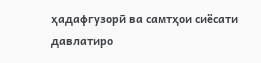ҳадафгузорӣ ва самтҳои сиёсати давлатиро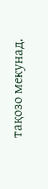тақозо мекунад.